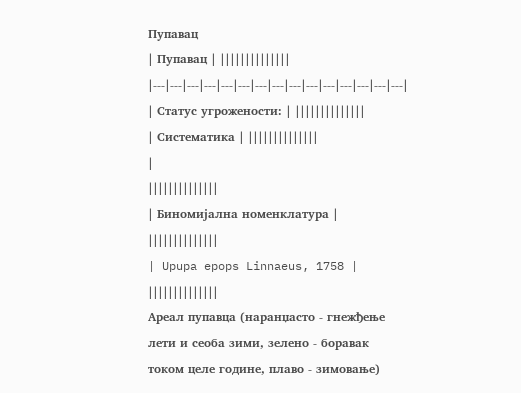Пупавац
| Пупавац | ||||||||||||||
|---|---|---|---|---|---|---|---|---|---|---|---|---|---|---|
| Статус угрожености: | ||||||||||||||
| Систематика | ||||||||||||||
|
||||||||||||||
| Биномијална номенклатура | ||||||||||||||
| Upupa epops Linnaeus, 1758 |
||||||||||||||
Ареал пупавца (наранџасто - гнежђење лети и сеоба зими, зелено - боравак током целе године, плаво - зимовање)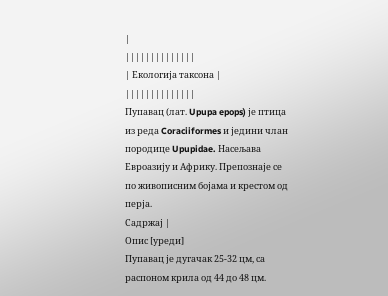|
||||||||||||||
| Екологија таксона | ||||||||||||||
Пупавац (лат. Upupa epops) је птица из реда Coraciiformes и једини члан породице Upupidae. Насељава Евроазију и Африку. Препознаје се по живописним бојама и крестом од перја.
Садржај |
Опис [уреди]
Пупавац је дугачак 25-32 цм, са распоном крила од 44 до 48 цм.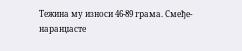Тежина му износи 46-89 грама. Смеђе-наранџасте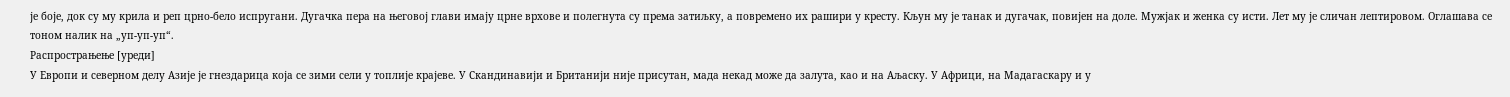је боје, док су му крила и реп црно-бело испругани. Дугачка пера на његовој глави имају црне врхове и полегнута су према затиљку, а повремено их рашири у кресту. Кљун му је танак и дугачак, повијен на доле. Мужјак и женка су исти. Лет му је сличан лептировом. Оглашава се тоном налик на „уп-уп-уп“.
Распрострањење [уреди]
У Европи и северном делу Азије је гнездарица која се зими сели у топлије крајеве. У Скандинавији и Британији није присутан, мада некад може да залута, као и на Аљаску. У Африци, на Мадагаскару и у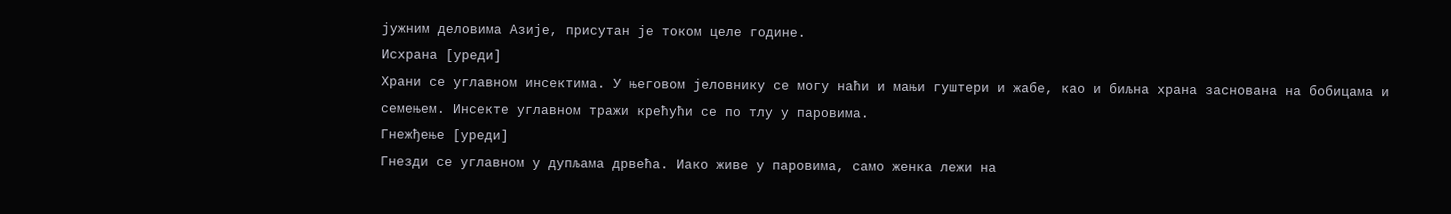јужним деловима Азије, присутан је током целе године.
Исхрана [уреди]
Храни се углавном инсектима. У његовом јеловнику се могу наћи и мањи гуштери и жабе, као и биљна храна заснована на бобицама и семењем. Инсекте углавном тражи крећући се по тлу у паровима.
Гнежђење [уреди]
Гнезди се углавном у дупљама дрвећа. Иако живе у паровима, само женка лежи на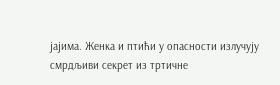јајима. Женка и птићи у опасности излучују смрдљиви секрет из тртичне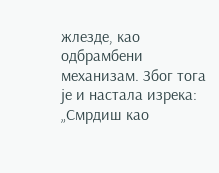жлезде, као одбрамбени механизам. Због тога је и настала изрека: „Смрдиш као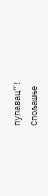пупавац“!
Спољашње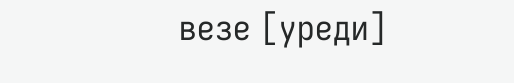везе [уреди]